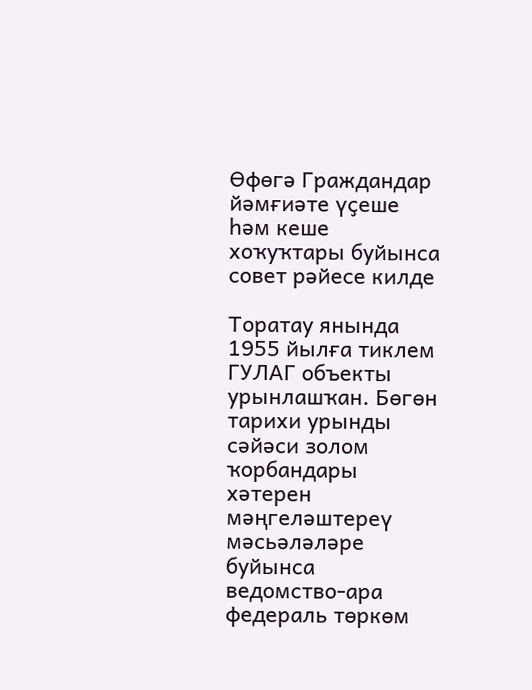Өфөгә Граждандар йәмғиәте үҫеше һәм кеше хоҡуҡтары буйынса совет рәйесе килде

Торатау янында 1955 йылға тиклем ГУЛАГ объекты урынлашҡан. Бөгөн тарихи урынды сәйәси золом ҡорбандары хәтерен мәңгеләштереү мәсьәләләре буйынса ведомство-ара федераль төркөм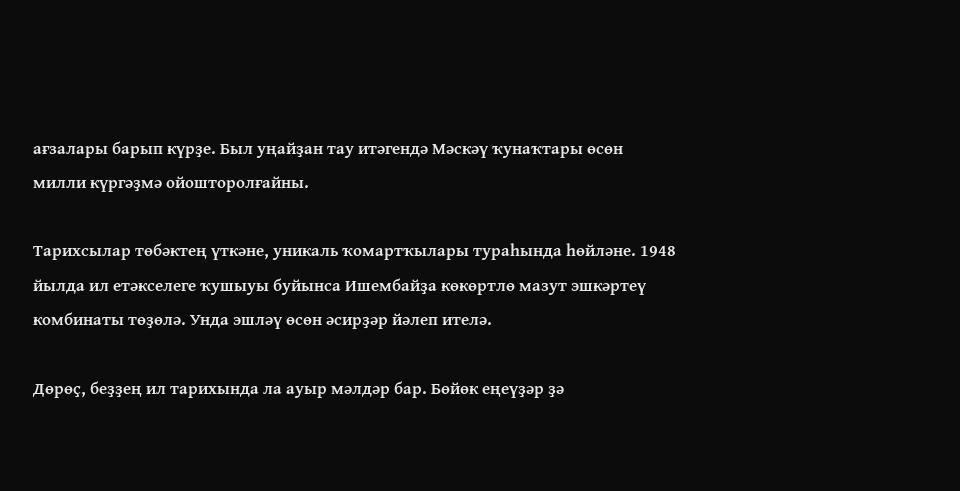ағзалары барып күрҙе. Был уңайҙан тау итәгендә Мәскәү ҡунаҡтары өсөн милли күргәҙмә ойошторолғайны.

Тарихсылар төбәктең үткәне, уникаль ҡомартҡылары тураһында һөйләне. 1948 йылда ил етәкселеге ҡушыуы буйынса Ишембайҙа көкөртлө мазут эшкәртеү комбинаты төҙөлә. Унда эшләү өсөн әсирҙәр йәлеп ителә.

Дөрөҫ, беҙҙең ил тарихында ла ауыр мәлдәр бар. Бөйөк еңеүҙәр ҙә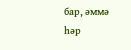бар, әммә һәр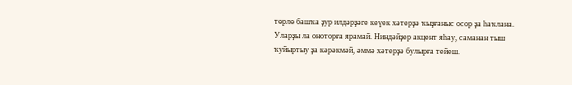төрлө башҡа ҙур илдәрҙәге кеүек хәтерҙә ҡыҙғаныс осор ҙа һаҡлана. Уларҙы ла оноторға ярамай. Ниндәйҙер акцент яһау, саманан тыш ҡуйыртыу ҙа кәрәкмәй, әммә хәтерҙә булырға тейеш.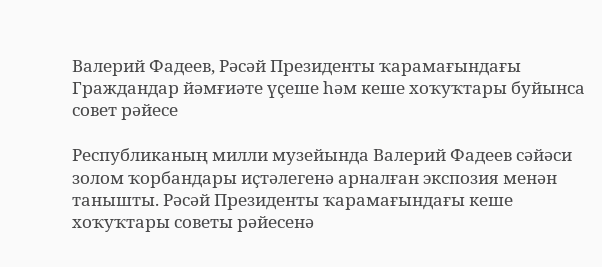Валерий Фадеев, Рәсәй Президенты ҡарамағындағы Граждандар йәмғиәте үҫеше һәм кеше хоҡуҡтары буйынса совет рәйесе

Республиканың милли музейында Валерий Фадеев сәйәси золом ҡорбандары иҫтәлегенә арналған экспозия менән танышты. Рәсәй Президенты ҡарамағындағы кеше хоҡуҡтары советы рәйесенә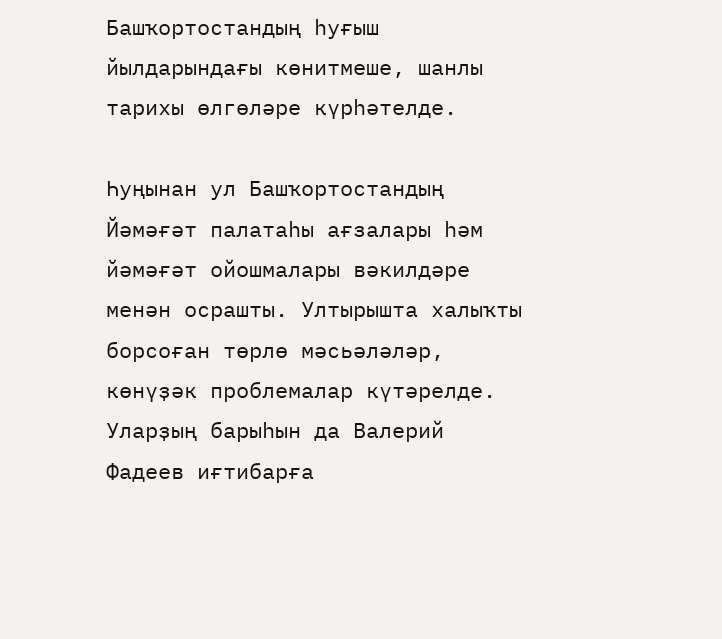Башҡортостандың һуғыш йылдарындағы көнитмеше, шанлы тарихы өлгөләре күрһәтелде.

Һуңынан ул Башҡортостандың Йәмәғәт палатаһы ағзалары һәм йәмәғәт ойошмалары вәкилдәре менән осрашты. Ултырышта халыҡты борсоған төрлө мәсьәләләр, көнүҙәк проблемалар күтәрелде. Уларҙың барыһын да Валерий Фадеев иғтибарға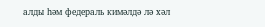алды һәм федераль кимәлдә лә хәл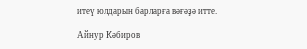итеү юлдарын барларға вәғәҙә итте.

Айнур Кәбиров